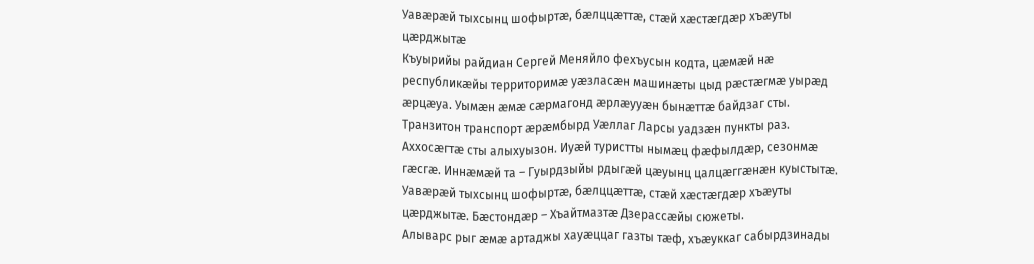Уавæрæй тыхсынц шофыртæ, бæлццæттæ, стæй хæстæгдæр хъæуты цæрджытæ
Къуырийы райдиан Сергей Меняйло фехъусын кодта, цæмæй нæ республикæйы территоримæ уæзласæн машинæты цыд рæстæгмæ уырæд æрцæуа. Уымæн æмæ сæрмагонд æрлæууæн бынæттæ байдзаг сты. Транзитон транспорт æрæмбырд Уæллаг Ларсы уадзæн пункты раз. Аххосæгтæ сты алыхуызон. Иуæй туристты нымæц фæфылдæр, сезонмæ гæсгæ. Иннæмæй та – Гуырдзыйы рдыгæй цæуынц цалцæггæнæн куыстытæ. Уавæрæй тыхсынц шофыртæ, бæлццæттæ, стæй хæстæгдæр хъæуты цæрджытæ. Бæстондæр – Хъайтмазтæ Дзерассæйы сюжеты.
Алыварс рыг æмæ артаджы хауæццаг газты тæф, хъæуккаг сабырдзинады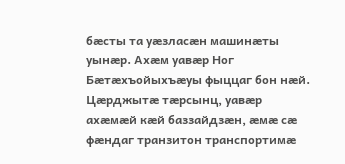бæсты та уæзласæн машинæты уынæр. Ахæм уавæр Ног Бæтæхъойыхъæуы фыццаг бон нæй. Цæрджытæ тæрсынц, уавæр ахæмæй кæй баззайдзæн, æмæ сæ фæндаг транзитон транспортимæ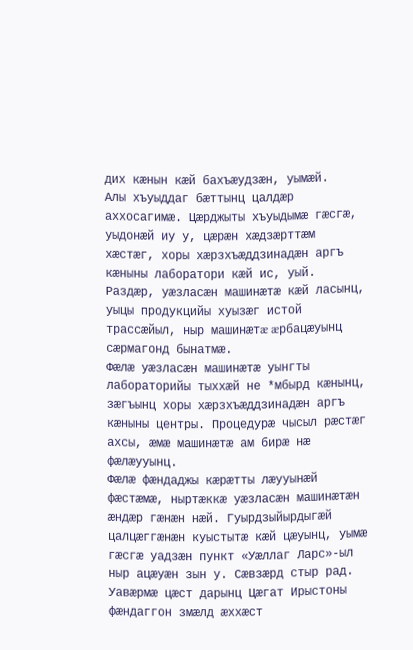дих кæнын кæй бахъæудзæн, уымæй.
Алы хъуыддаг бæттынц цалдæр аххосагимæ. Цæрджыты хъуыдымæ гæсгæ, уыдонæй иу у, цæрæн хæдзæрттæм хæстæг, хоры хæрзхъæддзинадæн аргъ кæныны лаборатори кæй ис, уый. Раздæр, уæзласæн машинæтæ кæй ласынц, уыцы продукцийы хуызæг истой трассæйыл, ныр машинæтæ æрбацæуынц сæрмагонд бынатмæ.
Фæлæ уæзласæн машинæтæ уынгты лабораторийы тыххæй не *мбырд кæнынц, зæгъынц хоры хæрзхъæддзинадæн аргъ кæныны центры. Процедурæ чысыл рæстæг ахсы, æмæ машинæтæ ам бирæ нæ фæлæууынц.
Фæлæ фæндаджы кæрæтты лæууынæй фæстæмæ, ныртæккæ уæзласæн машинæтæн æндæр гæнæн нæй. Гуырдзыйырдыгæй цалцæггæнæн куыстытæ кæй цæуынц, уымæ гæсгæ уадзæн пункт «Уæллаг Ларс»-ыл ныр ацæуæн зын у. Сæвзæрд стыр рад.
Уавæрмæ цæст дарынц Цæгат Ирыстоны фæндаггон змæлд æххæст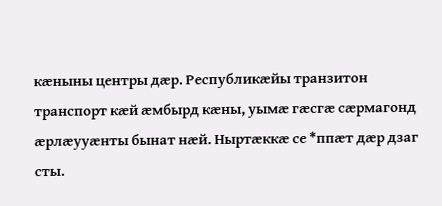кæныны центры дæр. Республикæйы транзитон транспорт кæй æмбырд кæны, уымæ гæсгæ сæрмагонд æрлæууæнты бынат нæй. Ныртæккæ се *ппæт дæр дзаг сты.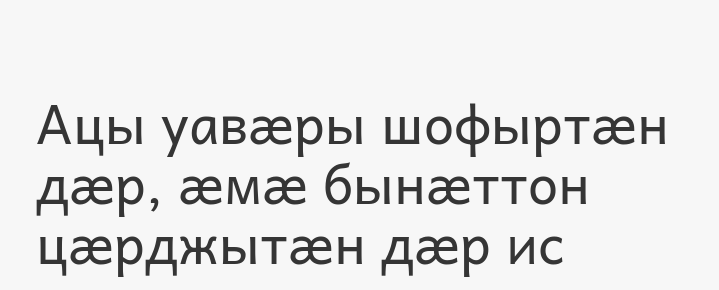Ацы уавæры шофыртæн дæр, æмæ бынæттон цæрджытæн дæр ис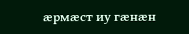æрмæст иу гæнæн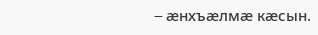– æнхъæлмæ кæсын.